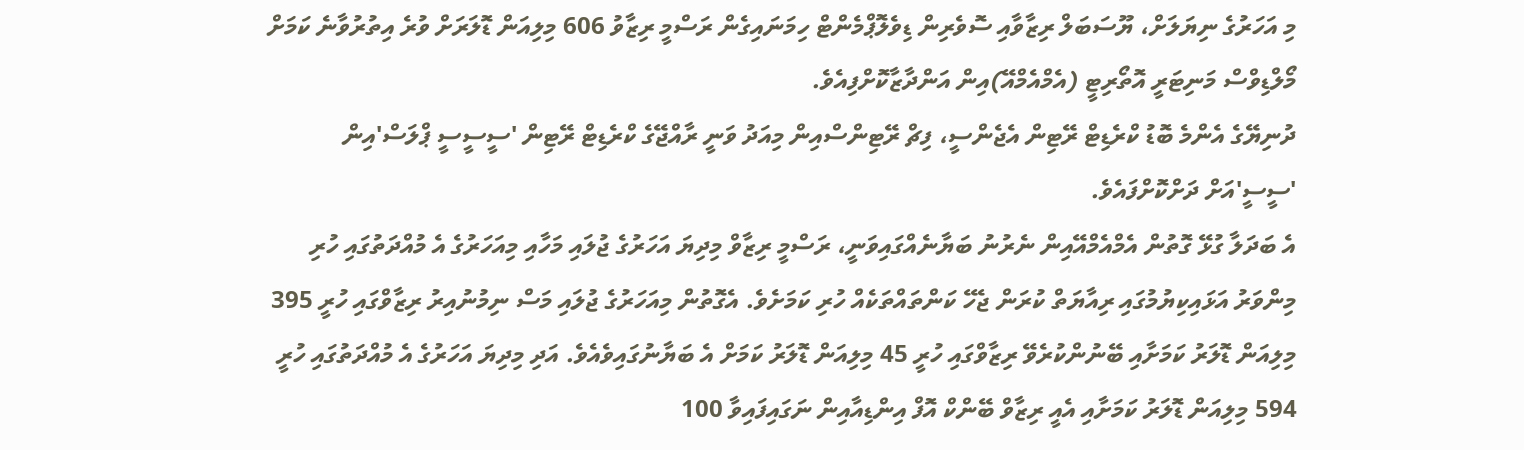މި އަހަރުގެ ނިޔަލަށް، ޔޫސަބަލް ރިޒާވާއި ސޮވެރިން ޑިވެލޮޕްމެންޓް ހިމަނައިގެން ރަސްމީ ރިޒާވު 606 މިލިއަން ޑޮލަރަށް ވުރެ އިތުރުވާނެ ކަމަށް މޯލްޑިވްސް މަނިޓަރީ އޮތޯރިޓީ (އެމްއެމްއޭ)އިން އަންދާޒާކޮށްފިއެވެ.
ދުނިޔޭގެ އެންމެ ބޮޑު ކްރެޑިޓް ރޭޓިން އެޖެންސީ، ފިޗް ރޭޓިންސްއިން މިއަދު ވަނީ ރާއްޖޭގެ ކްރެޑިޓް ރޭޓިން 'ސީސީސީ ޕްލަސް'އިން 'ސީސީ'އަށް ދަށްކޮށްފައެވެ.
އެ ބަދަލާ ގުޅޭ ގޮތުން އެމްއެމްއޭއިން ނެރުނު ބަޔާނެއްގައިވަނީ، ރަސްމީ ރިޒާވް މިދިޔަ އަހަރުގެ ޖުލައި މަހާއި މިއަހަރުގެ އެ މުއްދަތުގައި ހުރި މިންވަރު އަޅައިކިޔުމުގައި ރިއާޔަތް ކުރަން ޖެހޭ ކަންތައްތަކެއް ހުރި ކަމަށެވެ. އެގޮތުން މިއަހަރުގެ ޖުލައި މަސް ނިމުނުއިރު ރިޒާވްގައި ހުރީ 395 މިލިއަން ޑޮލަރު ކަމަށާއި ބޭނުންކުރެވޭ ރިޒާވްގައި ހުރީ 45 މިލިއަން ޑޮލަރު ކަމަށް އެ ބަޔާނުގައިވެއެވެ. އަދި މިދިޔަ އަހަރުގެ އެ މުއްދަތުގައި ހުރީ 594 މިލިއަން ޑޮލަރު ކަމަށާއި އެއީ ރިޒާވް ބޭންކް އޮފް އިންޑިއާއިން ނަގައިފައިވާ 100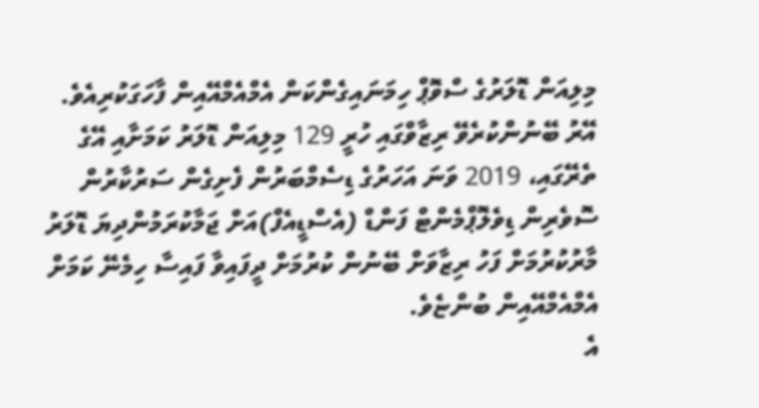މިލިއަން ޑޮލަރުގެ ސްވޮޕް ހިމަނައިގެންކަން އެމްއެމްއޭއިން ފާހަގަކުރިއެވެ.
އޭރު ބޭނުންކުރެވޭ ރިޒާވްގައި ހުރީ 129 މިލިއަން ޑޮލަރު ކަމަށާއި އޭގެ ތެރޭގައި، 2019 ވަނަ އަހަރުގެ ޑިސެމްބަރުން ފެށިގެން ސަރުކާރުން ސޮވެރިން ޑިވެލޮޕްމެންޓް ފަންޑް (އެސްޑީއެފް)އަށް ޖަމާކުރަމުންދިޔަ ޑޮލަރު މާރުކުރުމަށް ފަހު ރިޒާވަށް ބޭނުން ކުރުމަށް ދީފައިވާ ފައިސާ ހިމެނޭ ކަމަށް އެމްއެމްއޭއިން ބުންޏެވެ.
އެ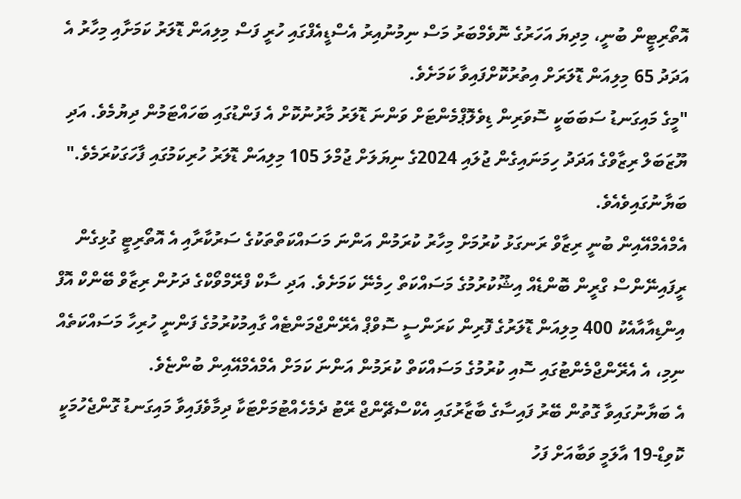އޮތޯރިޓީން ބުނީ، މިދިޔަ އަހަރުގެ ނޮވެމްބަރު މަސް ނިމުނުއިރު އެސްޑީއެފްގައި ހުރީ ފަސް މިލިއަން ޑޮލަރު ކަމަށާއި މިހާރު އެ އަދަދު 65 މިލިއަން ޑޮލަރަށް އިތުރުކޮށްފައިވާ ކަމަށެވެ.
"މީގެ މައިގަނޑު ސަބަބަކީ ސޮވަރިން ޑިވެލޮޕްމެންޓަށް ވަންނަ ޑޮލަރު މާރުނުކޮށް އެ ފަންޑުގައި ބަހައްޓަމުން ދިޔުމެވެ. އަދި ޔޫޒަބަލް ރިޒާވްގެ އަދަދު ހިމަނައިގެން ޖުލައި 2024ގެ ނިޔަލަށް ޖުމްލަ 105 މިލިއަން ޑޮލަރު ހުރިކަމުގައި ފާހަގަކުރަމެވެ." ބަޔާނުގައިވެއެވެ.
އެމްއެމްއޭއިން ބުނީ ރިޒާވް ރަނގަޅު ކުރުމަށް މިހާރު ކުރަމުން އަންނަ މަސައްކަތްތަކުގެ ސަރުކާރާއި އެ އޮތޯރިޓީ ގުޅިގެން ރީފައިނޭންސް ގްރީން ބޮންޑެއް އިޝޫކުރުމުގެ މަސައްކަތް ހިމެނޭ ކަމަށެވެ. އަދި ސާކް ފްރޭމްވޯކްގެ ދަށުން ރިޒާވް ބޭންކް އޮފް އިންޑިއާއާއެކު 400 މިލިއަން ޑޮލަރުގެ ފޮރިން ކަރަންސީ ސޮވްޕް އެރޭންޖްމަންޓެއް ގާއިމުކުރުމުގެ ފަންނީ ހުރިހާ މަސައްކަތެއް ނިމި، އެ އެރޭންޖްމެންޓުގައި ސޮއި ކުރުމުގެ މަސައްކަތް ކުރަމުން އަންނަ ކަމަށް އެމްއެމްއޭއިން ބުންޏެވެ.
އެ ބަޔާނުގައިވާ ގޮތުން ބޭރު ފައިސާގެ ބާޒާރުގައި އެކްސްޗޭންޖް ރޭޓު ދެމެހެއްޓުމަށްޓަކާ ދިމާވެފައިވާ މައިގަނޑު ގޮންޖެހުމަކީ ކޮވިޑް-19 އާލަމީ ވަބާއަށް ފަހު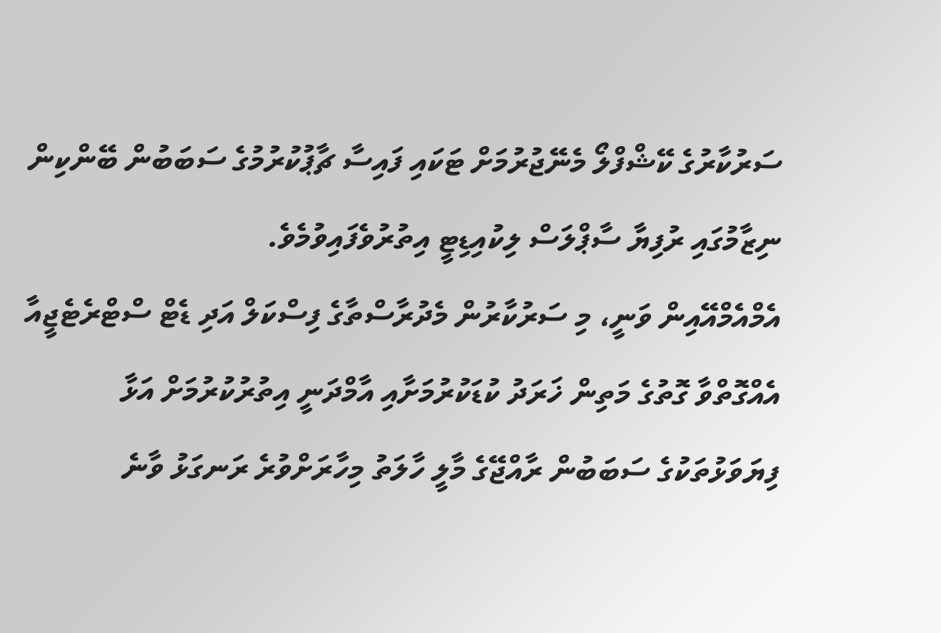ސަރުކާރުގެ ކޭޝްފްލޯ މެނޭޖުރުމަށް ޓަކައި ފައިސާ ޗާޕުކުރުމުގެ ސަބަބުން ބޭންކިން ނިޒާމުގައި ރުފިޔާ ސާޕްލަސް ލިކުއިޑިޓީ އިތުރުވެފައިވުމެވެ.
އެމްއެމްއޭއިން ވަނީ، މި ސަރުކާރުން މެދުރާސްތާގެ ފިސްކަލް އަދި ޑެޓް ސްޓްރެޓެޖީއާ އެއްގޮތްވާ ގޮތުގެ މަތިން ޚަރަދު ކުޑަކުރުމަށާއި އާމްދަނީ އިތުރުކުރުމަށް އަޅާ ފިޔަވަޅުތަކުގެ ސަބަބުން ރާއްޖޭގެ މާލީ ހާލަތު މިހާރަށްވުރެ ރަނގަޅު ވާނެ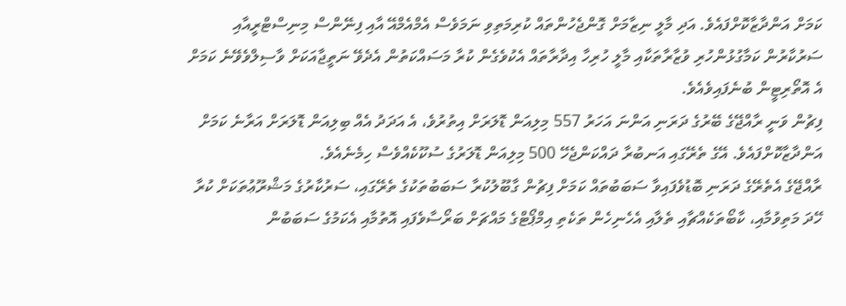ކަމަށް އަންދާޒާކޮށްފައެވެ. އަދި މާލީ ނިޒާމަށް ގޮންޖެހުންތައް ކުރިމަތިވި ނަމަވެސް އެމްއެމްއޭ އާއި ފިނޭންސް މިނިސްޓްރީއާއި ސަރުކާރުން ކަމާގުޅުންހުރި ވުޒާރާތަކާއި މާލީ ހުރިހާ އިދާރާތައް އެކުވެގެން ކުރާ މަސައްކަތުން އެދެވޭ ނަތީޖާއަކަށް ވާސިލްވެވޭނެ ކަމަށް އެ އޮތޯރިޓީން ބުނެފައިވެއެވެ.
ފިޗުން ވަނީ ރާއްޖޭގެ ބޭރުގެ ދަރަނި އަންނަ އަހަރު 557 މިލިއަން ޑޮލަރަށް އިތުރުވެ، އެ އަދަދު އެއް ބިލިއަން ޑޮލަރަށް އަރާނެ ކަމަށް އަންދާޒާކޮށްފައެވެ. އޭގެ ތެރޭގައި އަނބުރާ ދައްކަންޖެހޭ 500 މިލިއަން ޑޮލަރުގެ ސުކޫކެއްވެސް ހިމެނެއެވެ.
ރާއްޖޭގެ އެތެރޭގެ ދަރަނި ބޮޑުވެފައިވާ ސަބަބުތައް ކަމަށް ފިޗުން ގާބޫލުކުރާ ސަބަބުތަކުގެ ތެރޭގައި، ސަރުކާރުގެ މަޝްރޫޢުތަކަށް ކުރާ ހޭދަ މަތިވުމާއި، ކާބޯތަކެއްޗާއި ތެލާއި އެހެނިހެން ތަކެތި އިމްޕޯޓްގެ މައްޗަށް ބަރޯސާވެފައި އޮތުމާއި އެކަމުގެ ސަބަބުން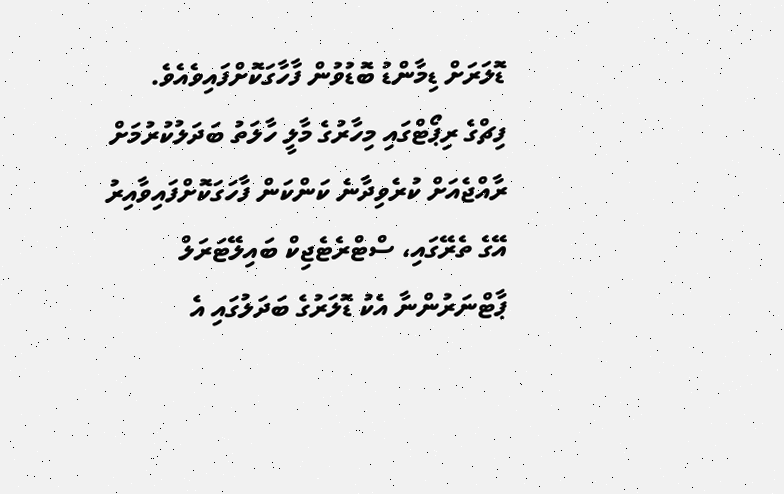ޑޮލަރަށް ޑިމާންޑު ބޮޑުވުން ފާހާގަކޮށްފައިވެއެވެ.
ފިޗްގެ ރިޕޯޓްގައި މިހާރުގެ މާލީ ހާލަތު ބަދަލުކުރުމަށް ރާއްޖެއަށް ކުރެވިދާނެ ކަންކަން ފާހަގަކޮށްފައިވާއިރު އޭގެ ތެރޭގައި، ސްޓްރެޓެޖިކް ބައިލޭޓަރަލް ޕާޓްނަރުންނާ އެކު ޑޮލަރުގެ ބަދަލުގައި އެ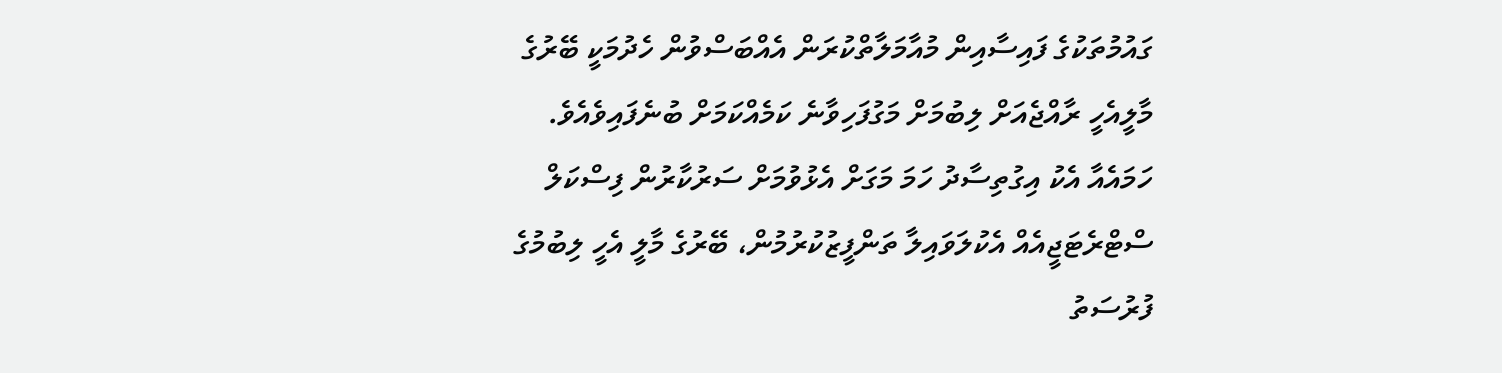ގައުމުތަކުގެ ފައިސާއިން މުއާމަލާތްކުރަން އެއްބަސްވުން ހެދުމަކީ ބޭރުގެ މާލީއެހީ ރާއްޖެއަށް ލިބުމަށް މަގުފަހިވާނެ ކަމެއްކަމަށް ބުނެފައިވެއެވެ. ހަމައެއާ އެކު އިގުތިސާދު ހަމަ މަގަށް އެޅުވުމަށް ސަރުކާރުން ފިސްކަލް ސްޓްރެޓަޖީއެއް އެކުލަވައިލާ ތަންފީޒުކުރުމުން، ބޭރުގެ މާލީ އެހީ ލިބުމުގެ ފުރުސަތު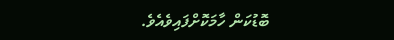ބޮޑުކަން ހާމަކޮށްފައިވެއެވެ.